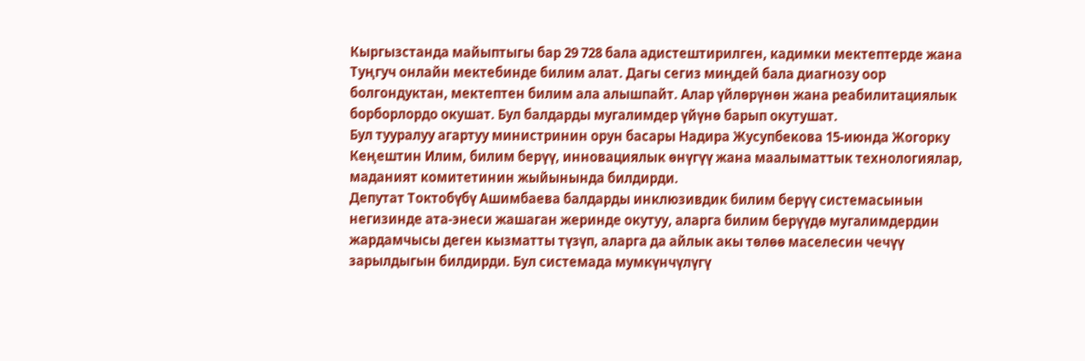Кыргызстанда майыптыгы бар 29 728 бала адистештирилген, кадимки мектептерде жана Туңгуч онлайн мектебинде билим алат. Дагы сегиз миңдей бала диагнозу оор болгондуктан, мектептен билим ала алышпайт. Алар үйлөрүнөн жана реабилитациялык борборлордо окушат. Бул балдарды мугалимдер үйүнө барып окутушат.
Бул тууралуу агартуу министринин орун басары Надира Жусупбекова 15-июнда Жогорку Кеңештин Илим, билим берүү, инновациялык өнүгүү жана маалыматтык технологиялар, маданият комитетинин жыйынында билдирди.
Депутат Токтобүбү Ашимбаева балдарды инклюзивдик билим берүү системасынын негизинде ата-энеси жашаган жеринде окутуу, аларга билим берүүдө мугалимдердин жардамчысы деген кызматты түзүп, аларга да айлык акы төлөө маселесин чечүү зарылдыгын билдирди. Бул системада мумкүнчүлүгү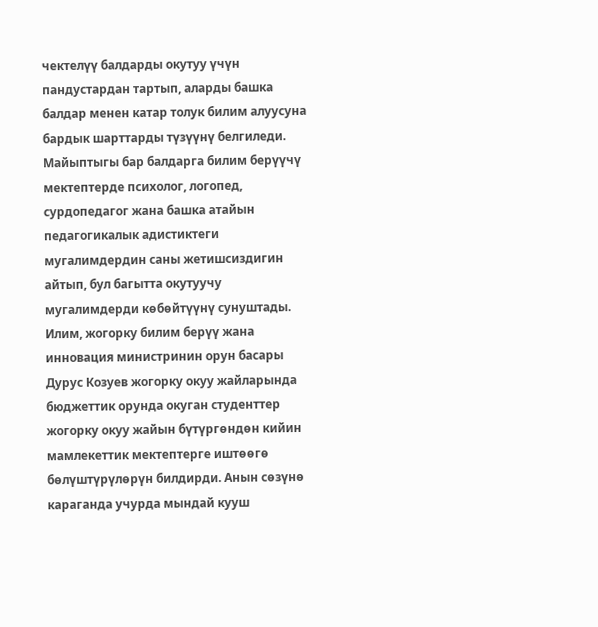чектелүү балдарды окутуу үчүн пандустардан тартып, аларды башка балдар менен катар толук билим алуусуна бардык шарттарды түзүүнү белгиледи.
Майыптыгы бар балдарга билим берүүчү мектептерде психолог, логопед, сурдопедагог жана башка атайын педагогикалык адистиктеги мугалимдердин саны жетишсиздигин айтып, бул багытта окутуучу мугалимдерди көбөйтүүнү сунуштады.
Илим, жогорку билим берүү жана инновация министринин орун басары Дурус Козуев жогорку окуу жайларында бюджеттик орунда окуган студенттер жогорку окуу жайын бүтүргөндөн кийин мамлекеттик мектептерге иштөөгө бөлүштүрүлөрүн билдирди. Анын сөзүнө караганда учурда мындай кууш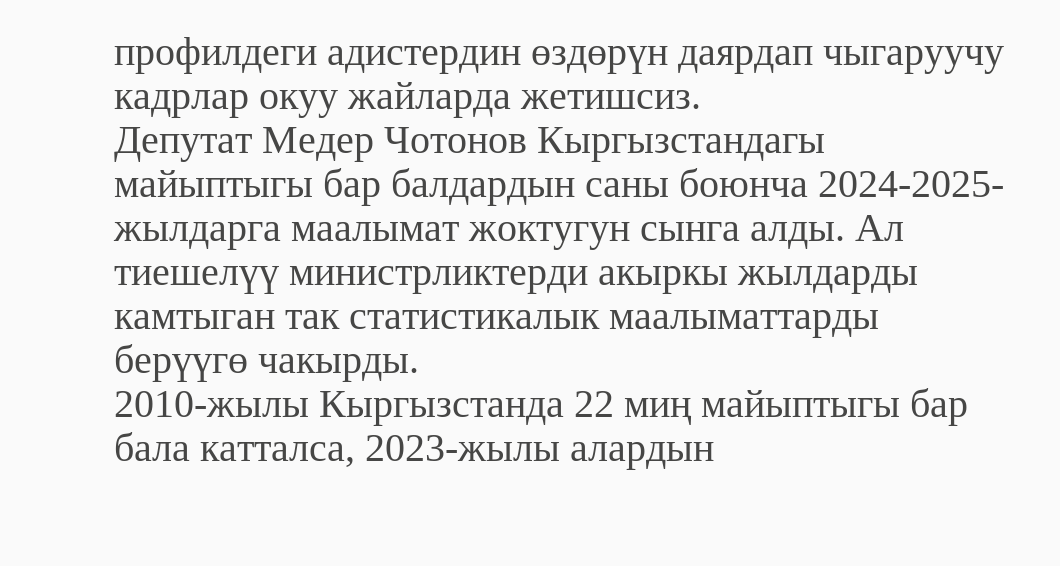профилдеги адистердин өздөрүн даярдап чыгаруучу кадрлар окуу жайларда жетишсиз.
Депутат Медер Чотонов Кыргызстандагы майыптыгы бар балдардын саны боюнча 2024-2025-жылдарга маалымат жоктугун сынга алды. Ал тиешелүү министрликтерди акыркы жылдарды камтыган так статистикалык маалыматтарды берүүгө чакырды.
2010-жылы Кыргызстанда 22 миң майыптыгы бар бала катталса, 2023-жылы алардын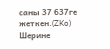саны 37 637ге жеткен.(ZKo)
Шерине